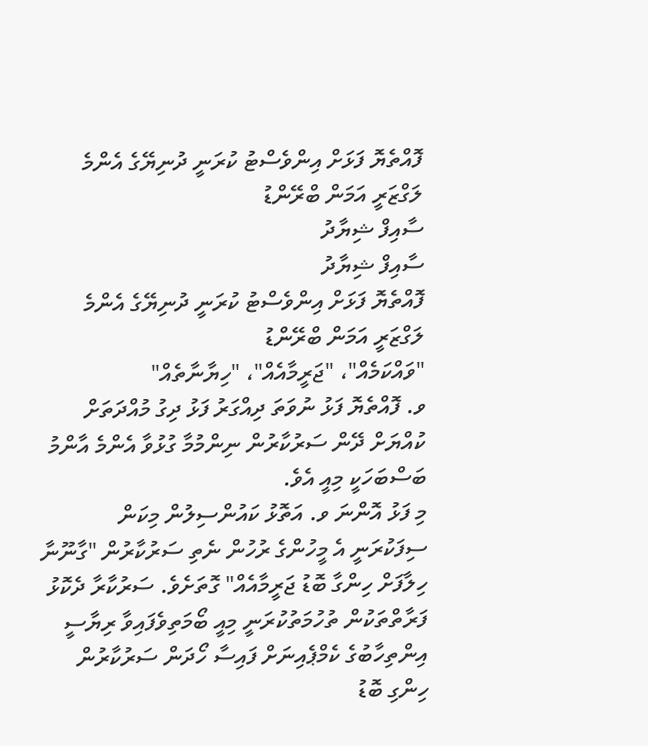ފޮއްތެޔޮ ފަޅަށް އިންވެސްޓު ކުރަނީ ދުނިޔޭގެ އެންމެ ލަގްޒަރީ އަމަން ބްރޭންޑު
ސާއިފް ޝިޔާދު
ސާއިފް ޝިޔާދު
ފޮއްތެޔޮ ފަޅަށް އިންވެސްޓު ކުރަނީ ދުނިޔޭގެ އެންމެ ލަގްޒަރީ އަމަން ބްރޭންޑު
"ވައްކަމެއް"، "ޖަރީމާއެއް"، "ހިޔާނާތެއް"
ވ. ފޮއްތެޔޮ ފަޅު ނުވަތަ ދިއްގަރު ފަޅު ދިގު މުއްދަތަށް ކުއްޔަށް ދޭން ސަރުކާރުން ނިންމުމާ ގުޅުވާ އެންމެ އާންމު ބަސްބަހަކީ މިއީ އެވެ.
މި ފަޅު އޮންނަ ވ. އަތޮޅު ކައުންސިލުން މިކަން ސިފަކުރަނީ އެ މީހުންގެ ރުހުން ނެތި ސަރުކާރުން "ގާނޫނާ ހިލާފަށް ހިންގާ ބޮޑު ޖަރީމާއެއް" ގޮތަށެވެ. ސަރުކާރާ ދެކޮޅު ފަރާތްތަކުން ތުހުމަތުކުރަނީ މިއީ ބޯމަތިވެފައިވާ ރިޔާސީ އިންތިހާބުގެ ކެމްޕެއިނަށް ފައިސާ ހޯދަން ސަރުކާރުން ހިންގި ބޮޑު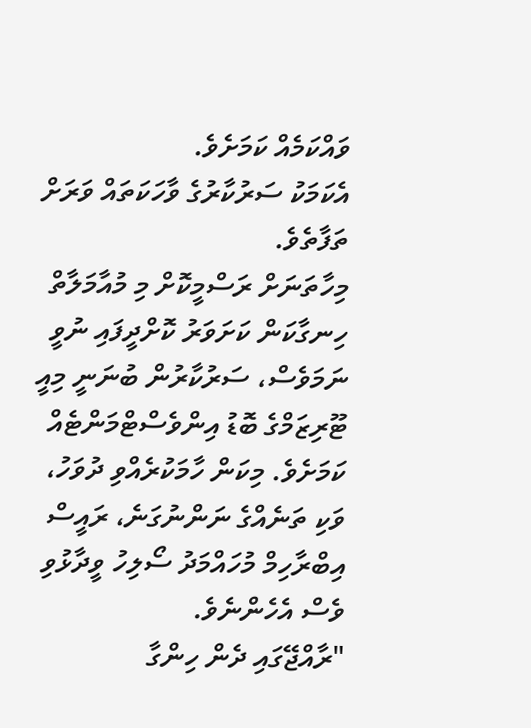ވައްކަމެއް ކަމަށެވެ.
އެކަމަކު ސަރުކާރުގެ ވާހަކަތައް ވަރަށް ތަފާތެވެ.
މިހާތަނަށް ރަސްމީކޮށް މި މުއާމަލާތް ހިނގާކަން ކަށަވަރު ކޮށްދީފައި ނުވީ ނަމަވެސް، ސަރުކާރުން ބުނަނީ މިއީ ޓޫރިޒަމްގެ ބޮޑު އިންވެސްޓްމަންޓެއް ކަމަށެވެ. މިކަން ހާމަކުރެއްވި ދުވަހު، ވަކި ތަނެއްގެ ނަންނުގަނެ، ރައީސް އިބްރާހިމް މުހައްމަދު ސޯލިހު ވީދާޅުވި ވެސް އެހެންނެވެ.
"ރާއްޖޭގައި ދެން ހިންގާ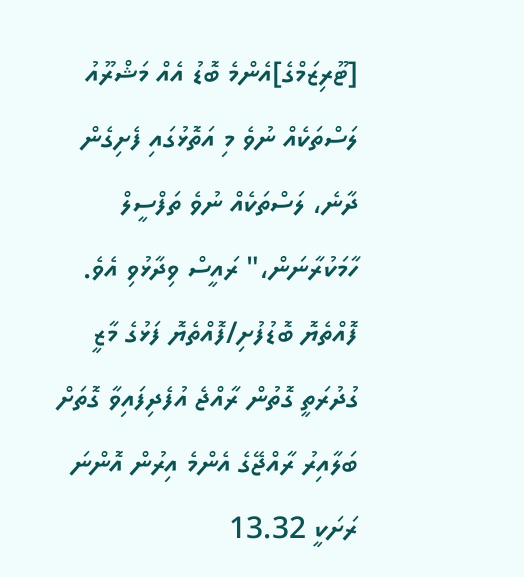[ޓޫރިޒަމްގެ]އެންމެ ބޮޑު އެއް މަޝްރޫއު ލަސްތަކެއް ނުވެ މި އަތޮޅުގައި ފެށިގެން ދާނެ، ލަސްތަކެއް ނުވެ ތަފްސީލް ހާމަކުރާނަން،" ރައީސް ވިދާޅުވި އެވެ.
ފޮއްތެޔޮ ބޮޑުފުށި/ފޮއްތެޔޮ ފަޅުގެ މާޒީ
ގުދުރަތީ ގޮތުން ރާއްޖެ އުފެދިފައިވާ ގޮތަށް ބަލާއިރު ރާއްޖޭގެ އެންމެ އިރުން އޮންނަ ރަށަކީ 13.32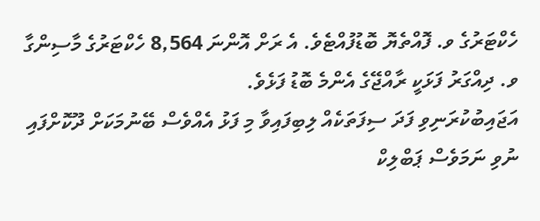ހެކްޓަރުގެ ވ. ފޮއްތެޔޮ ބޮޑުފުއްޓެވެ. އެ ރަށް އޮންނަ 8,564 ހެކްޓަރުގެ މާސިންގާ ވ. ދިއްގަރު ފަޅަކީ ރާއްޖޭގެ އެންމެ ބޮޑު ފަޅެވެ.
އަޖައިބުކުރަނިވި ފަދަ ސިފަތަކެއް ލިބިފައިވާ މި ފަޅު އެއްވެސް ބޭނުމަކަށް ދޫކޮށްފައި ނުވި ނަމަވެސް ޕަބްލިކް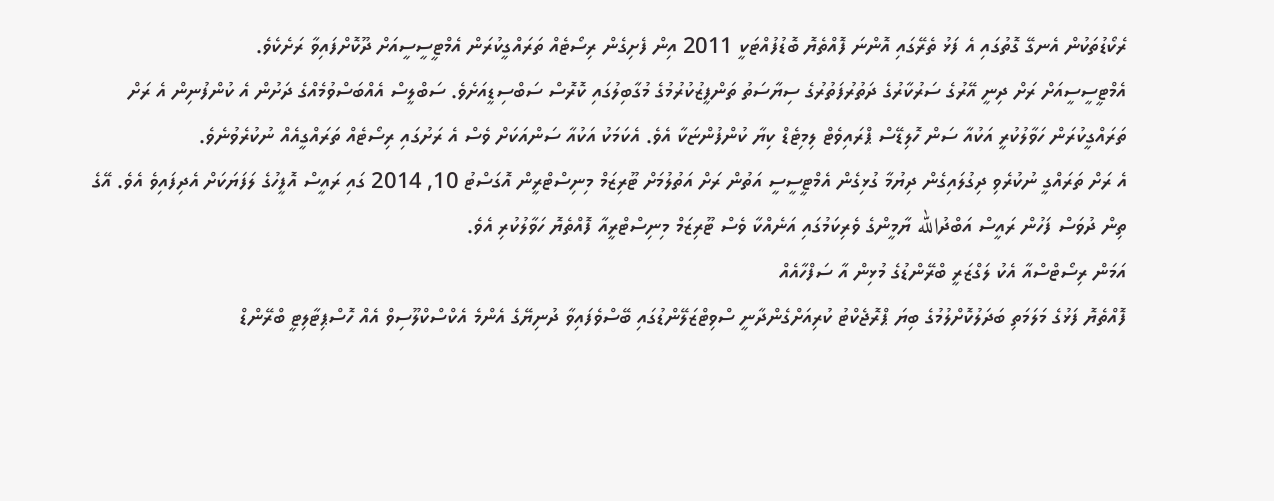ރެކޯޑުތަކުން އެނގޭ ގޮތުގައި އެ ފަޅު ތެރޭގައި އޮންނަ ފޮއްތެޔޮ ބޮޑުފުއްޓަކީ 2011 އިން ފެށިގެން ރިސޯޓެއް ތަރައްގީކުރަން އެމްޓީސީސީއަށް ދޫކޮށްފައިވާ ރަށެކެވެ.
އެމްޓީސީސީއަށް ރަށް ދިނީ އޭރުގެ ސަރުކާރުގެ ދަތުރުފަތުރުގެ ސިޔާސަތު ތަންފީޒުކުރުމުގެ މުގާބިލުގައި ކޮރޮސް ސަބްސިޑީއަށެވެ. ސަބްލީސް އެއްބަސްވުމެއްގެ ދަށުން އެ ކުންފުނިން އެ ރަށް ތަރައްގީކުރަން ހަވާލުކުރީ އަކުއާ ސަން ހޮލިޑޭސް ޕްރައިވެޓް ލިމިޓެޑް ކިޔާ ކުންފުންޏަކާ އެވެ. އެކަމަކު އަކުއާ ސަންއަކަށް ވެސް އެ ރަށުގައި ރިސޯޓެއް ތަރައްގީއެއް ނުކުރެވުނެވެ.
އެ ރަށް ތަރައްގީ ނުކުރެވި ދިގުލައިގެން ދިޔުމާ ގުޅިގެން އެމްޓީސީސީ އަތުން ރަށް އަތުލުމަށް ޓޫރިޒަމް މިނިސްޓްރީން އޮގަސްޓު 10, 2014 ގައި ރައީސް އޮފީހުގެ ލަފަޔަކަށް އެދިފައިވެ އެވެ. އޭގެ ތިން ދުވަސް ފަހުން ރައީސް އަބްދުالله ޔާމީންގެ ވެރިކަމުގައި އަނެއްކާ ވެސް ޓޫރިޒަމް މިނިސްޓްރީއާ ފޮއްތެޔޮ ހަވާލުކުރި އެވެ.
އަމަން ރިސޯޓްސްއާ އެކު ލަގްޒަރީ ބްރޭންޑުގެ މުޅިން އާ ސަފްހާއެއް
ފޮއްތެޔޮ ފަޅުގެ މަލަމަތި ބަދަލުކޮށްލުމުގެ ބިޔަ ޕްރޮޖެކްޓު ކުރިއަށްގެންދާނީ ސްވިޓްޒަލޭންޑުގައި ބޭސްވެފައިވާ ދުނިޔޭގެ އެންމެ އެކްސްކްލޫސިވް އެއް ހޮސްޕިޓާލިޓީ ބްރޭންޑް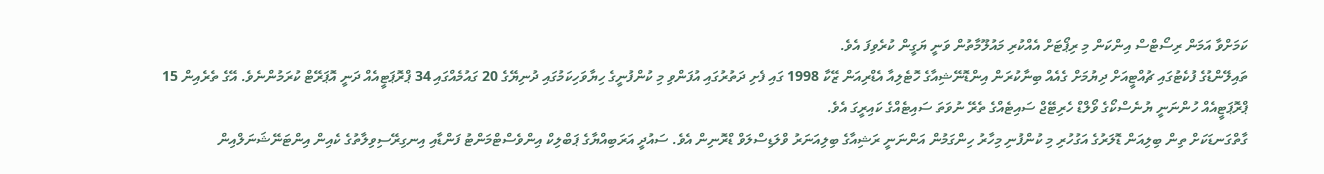ކަމަށްވާ އަމަން ރިސޯޓްސް އިންކަން މި ރިޕޯޓަށް އެއްކުރި މައުލޫމާތުން ވަނީ ޔަގީން ކުރެވިފަ އެވެ.
ތައިލޭންޑުގެ ފުކެޓުގައި ޗުއްޓީއަށް ދިޔުމަށް ގެއެއް ބިނާކުރަން އިންޑޮނޭޝިއާގެ ހޮޓެލިއާ އެޑްރިއަން ޒޭކާ 1998 ގައި ފެށި ދަތުރުގައި އުފަންވި މި ކުންފުނީގެ ހިޔާވަހިކަމުގައި ދުނިޔޭގެ 20 ގައުމެއްގައި 34 ޕްރޮޕަޓީއެއް ދަނީ އޮޕަރޭޓް ކުރަމުންނެވެ. އޭގެ ތެރެއިން 15 ޕްރޮޕަޓީއެއް ހުންނަނީ ޔުނެސްކޯގެ ވޯލްޑް ހެރިޓޭޖް ސައިޓެއްގެ ތެރޭ ނުވަތަ ސައިޓެއްގެ ކައިރީގަ އެވެ.
ގާތްގަނޑަކަށް ތިން ބިލިއަން ޑޮލަރުގެ އަގުހުރި މި ކުންފުނި މިހާރު ހިންގަމުން އަންނަނީ ރަޝިއާގެ ބިލިއަނަރު ވްލަޑިސްލަވް ޑްރޮނިން އެވެ. ސައުދީ އަރަބިއްޔާގެ ޕަބްލިކް އިންވެސްޓްމަންޓު ފަންޑާއި އިނގިރޭސިވިލާތުގެ ކެއިން އިންޓަނޭޝަނަލްއިން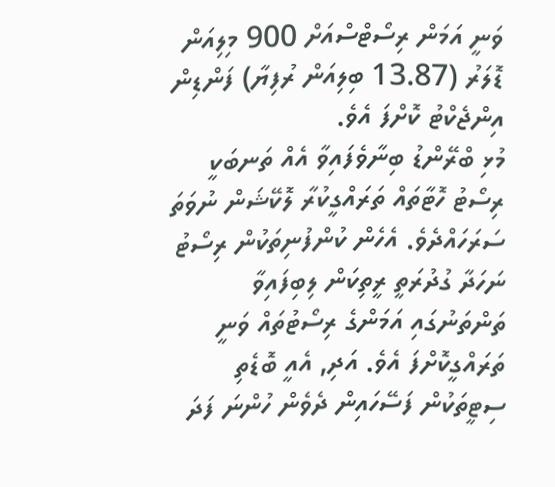ވަނީ އަމަން ރިސޯޓްސްއަށް 900 މިލިއަން ޑޮލަރު (13.87 ބިލިއަން ރުފިޔާ) ފަންޑިން އިންޖެކްޓު ކޮށްފަ އެވެ.
މުޅި ބްރޭންޑު ބިނާވެފައިވާ އެއް ތަނބަކީ ރިސޯޓު ހޮޓާތައް ތަރައްގީކުރާ ލޮކޭޝަން ނުވަތަ ސަރަހައްދެވެ. އެހެން ކުންފުނިތަކުން ރިސޯޓު ނަހަދާ ގުދުރަތީ ރީތިކަން ލިބިފައިވާ ތަންތަނުގައި އަމަންގެ ރިސޯޓުތައް ވަނީ ތަރައްގީކޮށްފަ އެވެ. އަދި, އެއީ ބޮޑެތި ސިޓީތަކުން ފަސޭހައިން ދެވެން ހުންނަ ފަދަ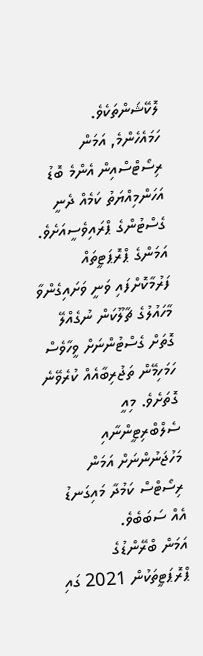ލޮކޭޝަންތަކެވެ.
ހަމައެހެންމެ, އަމަން ރިސޯޓްސްއިން އެންމެ ބޮޑު އަހަންމިއްޔަތު ކަމެއް ދެނީ ގެސްޓުންގެ ޕްރައިވެސީއަށެވެ. އަމަންގެ ޕްރޮޕަޓީތައް ފަރުމާކޮށްފައި ވަނީ ވަށައިގެންވާ މާހައުލުގެ ޗާލޫކަން ނުގެއްލޭ ގޮތަށް ގެސްޓުންނަށް ވީހާވެސް ހަމަހިމޭން ތަޖުރިބާއެއް ކުރެވޭނެ ގޮތަށެވެ. މިއީ ސެލްބްރިޓީންނާއި މަހުޖަނުންނަށް އަމަން ރިސޯޓްސް ކަމުދާ މައިގަނޑު އެއް ސަބަބެވެ.
އަމަން ބްރޭންޑުގެ ޕްރޮޕަޓީތަކުން 2021 ގައި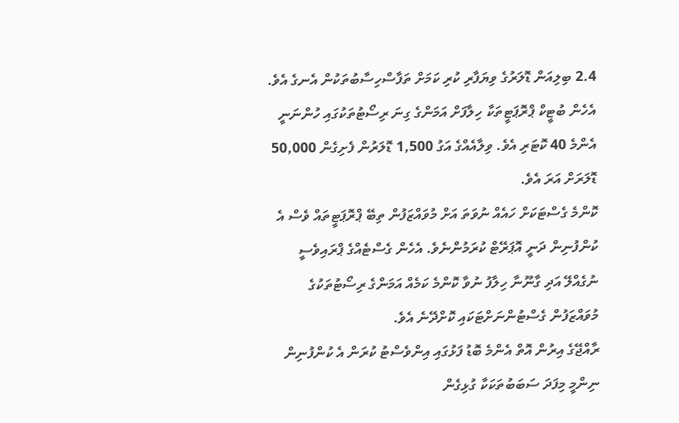2.4 ބިލިއަން ޑޮލަރުގެ ވިޔަފާރި ކުރި ކަމަށް ތަފާސްހިސާބުތަކުން އެނގެ އެވެ. އެހެން ބުޓީކް ޕްރޮޕަޓީތަކާ ހިލާފަށް އަމަންގެ ގިނަ ރިސޯޓުތަކުގައި ހުންނަނީ އެންމެ 40 ކޮޓަރި އެވެ. ވިލާއެއްގެ އަގު 1,500 ޑޮލަރުން ފެށިގެން 50,000 ޑޮލަރަށް އަރަ އެވެ.
ކޮންމެ ގެސްޓަކަށް ހައެއް ނުވަތަ އަށް މުވައްޒަފުން ތިބޭ ޕްރޮޕަޓީތައް ވެސް އެ ކުންފުނިން ދަނީ އޮޕަރޭޓް ކުރަމުންނެވެ. އެހެން ގެސްޓެއްގެ ޕްރައިވެސީ ނުގެއްލޭ އަދި ގާނޫނާ ހިލާފު ނުވާ ކޮންމެ ކަމެއް އަމަންގެ ރިސޯޓުތަކުގެ މުވައްޒަފުން ގެސްޓުންނަށްޓަކައި ކޮށްދޭނެ އެވެ.
ރާއްޖޭގެ އިރުން އޮތް އެންމެ ބޮޑު ފަޅުގައި އިންވެސްޓު ކުރަން އެ ކުންފުނިން ނިންމީ މިފަދަ ސަބަބުތަކަކާ ގުޅިގެން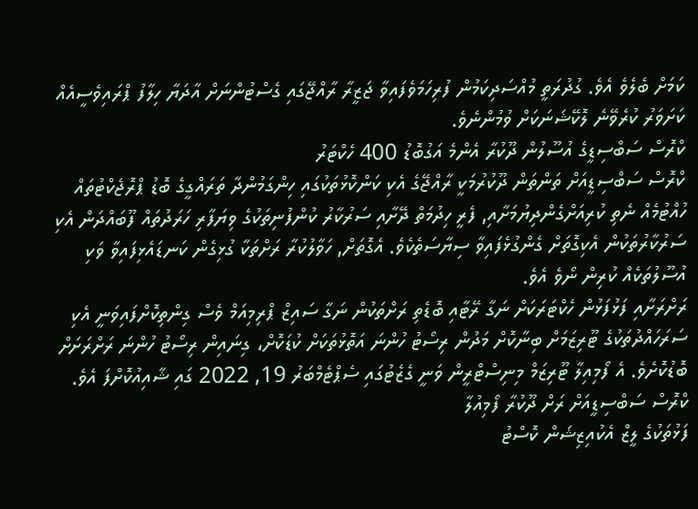ކަމަށް ބެލެވެ އެވެ. ގުދުރަތީ މުއްސަދިކަމުން ފުރިހަމަވެފައިވާ ޖަޒީރާ ރާއްޖޭގައި ގެސްޓުންނަށް އާދަޔާ ހިލާފު ޕްރައިވެސީއެއް ކަށަވަރު ކުރެވޭނެ ލޮކޭޝަނަކަށް ވުމުންނެވެ.
ކްރޮސް ސަބްސިޑީގެ އުސޫލުން ދޫކުރާ އެންމެ އަގުބޮޑު 400 ހެކްޓަރު
ކްރޮސް ސަބްސިޑީއަށް ތަންތަން ދޫކުރުމަކީ ރާއްޖޭގެ އެކި ކަންކޮޅުތަކުގައި ހިންގަމުންދާ ތަރައްގީގެ ބޮޑު ޕްރޮޖެކްޓުތައް ހުއްޓުމެއް ނެތި ކުރިއަށްގެންދިޔުމަށާއި, ފެރީ ހިދުމަތް ދޭށާއި ސަރުކާރު ކުންފުނިތަކުގެ ވިޔަފާރި ހަރަދުތައް ފޫބައްދަން އެކި ސަރުކާރުތަކުން އެކިގޮތަށް ގެންގުޅެފައިވާ ސިޔާސަތެކެވެ. އެގޮތަށް, ހަވާލުކުރާ ރަށްތަކާ ގުޅިގެން ކަނޑައެޅިފައިވާ ވަކި އުސޫލުތަކެއް ކުރިން ނޯވެ އެވެ.
ރަށްރަށާއި ފަޅުފަޅުން ހެކްޓަރަކަށް ނަގާ ރޭޓާއި ބޮޑެތި ރަށްތަކުން ނަގާ ސައިޒް ޕްރިމިއަމް ވެސް ގިންތިކޮށްފައިވަނީ އެކި ސަރަހައްދުތަކުގެ ޓޫރިޒަމަށް ބިނާކޮށް މަދުން ރިސޯޓު ހުންނަ އަތޮޅުތަކަށް ކުޑަކޮށް، ގިނައިން ރިސޯޓު ހުންނަ ރަށްރަށަށް ބޮޑުކޮށެވެ. އެ ފޯމިއިލާ ޓޫރިޒަމް މިނިސްޓްރީން ވަނީ ގެޒެޓުގައި ސެޕްޓެމްބަރު 19, 2022 ގައި ޝާއިއުކޮށްފަ އެވެ.
ކްރޮސް ސަބްސިޑީއަށް ރަށް ދޫކުރާ ފޯމިއުލާ
ފަޅުތަކުގެ ލީޒް އެކުއިޒިޝަން ކޮސްޓު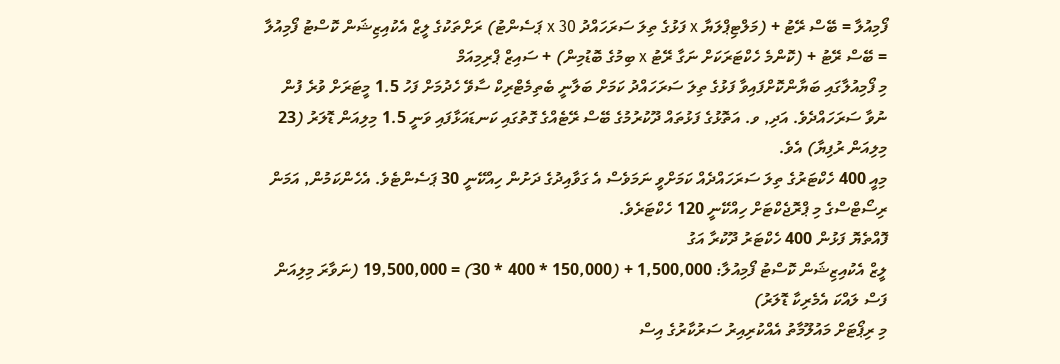ފޯމިއުލާ = ބޭސް ރޭޓު + (މަލްޓިޕްލަޔާ x ފަޅުގެ ތިލަ ސަރަހައްދު x 30 ޕަސެންޓު) ރަށްތަކުގެ ލީޒް އެކުއިޒިޝަން ކޮސްޓު ފޯމިއުލާ = ބޭސް ރޭޓު + (ކޮންމެ ހެކްޓަރަކަށް ނަގާ ރޭޓު x ބިމުގެ ބޮޑުމިން) + ސައިޒް ޕްރިމިއަމް
މި ފޯމިއުލާގައި ބަޔާންކޮށްފައިވާ ފަޅުގެ ތިލަ ސަރަހައްދު ކަމަށް ބަލާނީ ބެތިމެޓްރިކް ސާވޭ ހެދުމަށް ފަހު 1.5 މީޓަރަށް ވުރެ ފުން ނުވާ ސަރަހައްދެވެ. އަދި, ވ. އަތޮޅުގެ ފަޅުތައް ދޫކުރުމުގެ ބޭސް ރޭޓެއްގެ ގޮތުގައި ކަނޑައަޅާފައި ވަނީ 1.5 މިލިއަން ޑޮލަރު (23 މިލިއަން ރުފިޔާ) އެވެ.
މިއީ 400 ހެކްޓަރުގެ ތިލަ ސަރަހައްދެއް ކަމަށްވީ ނަމަވެސް އެ ގަވާއިދުގެ ދަށުން ހިއްކޭނީ 30 ޕަސެންޓެވެ. އެހެންކަމުން, އަމަން ރިސޯޓްސްގެ މި ޕްރޮޖެކްޓަށް ހިއްކޭނީ 120 ހެކްޓަރެވެ.
ފޮއްތެޔޮ ފަޅުން 400 ހެކްޓަރު ދޫކުރާ އަގު
ލީޒް އެކުއިޒިޝަން ކޮސްޓު ފޯމިއުލާ: 1,500,000 + (150,000 * 400 * 30) = 19,500,000 (ނަވާރަ މިލިއަން ފަސް ލައްކަ އެމެރިކާ ޑޮލަރު)
މި ރިޕޯޓަށް މައުލޫމާތު އެއްކުރިއިރު ސަރުކާރުގެ އިސް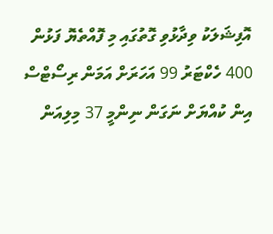އޮފިޝަލަކު ވިދާޅުވި ގޮތުގައި މި ފޮއްތެޔޮ ފަޅުން 400 ހެކްޓަރު 99 އަހަރަށް އަމަން ރިސޯޓްސް އިން ކުއްޔަށް ނަގަން ނިންމީ 37 މިލިއަން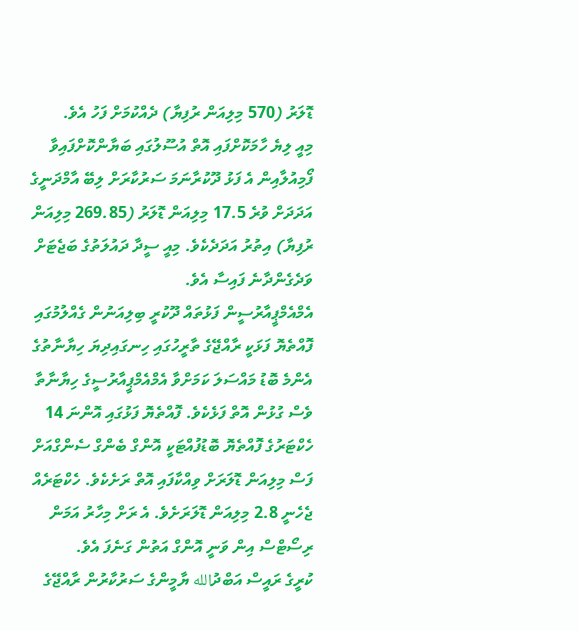ޑޮލަރު (570 މިލިއަން ރުފިޔާ) ދެއްކުމަށް ފަހު އެވެ.
މިއީ ލިޔެ ހާމަކޮށްފައި އޮތް އުސޫލުގައި ބަޔާންކޮށްފައިވާ ފޯމިއުލާއިން އެ ފަޅު ދޫކުރާނަމަ ސަރުކާރަށް ލިބޭ އާމްދަނީގެ އަދަދަށް ވުރެ 17.5 މިލިއަން ޑޮލަރު (269.85 މިލިއަން ރުފިޔާ) އިތުރު އަދަދެކެވެ. މިއީ ސީދާ ދައުލަތުގެ ބަޖެޓަށް ވަދެގެންދާނެ ފައިސާ އެވެ.
އެމްއެމްޕީއާރުސީން ފަޅުތައް ދޫކުރީ ބިލިއަނުން ގެއްލުމުގައި
ފޮއްތެޔޮ ފަޅަކީ ރާއްޖޭގެ ތާރީހުގައި ހިނގައިދިޔަ ހިޔާނާތުގެ އެންމެ ބޮޑު މައްސަލަ ކަމަށްވާ އެމްއެމްޕީއާރުސީގެ ހިޔާނާތާ ވެސް ގުޅުން އޮތް ފަޅެކެވެ. ފޮއްތެޔޮ ފަޅުގައި އޮންނަ 14 ހެކްޓަރުގެ ފޮއްތެޔޮ ބޮޑުފުއްޓަކީ އޮންގް ބެންގް ސެންގްއަށް ފަސް މިލިއަން ޑޮލަރަށް ވިއްކާފައި އޮތް ރަށެކެވެ. ހެކްޓަރެއް ޖެހެނީ 2.8 މިލިއަން ޑޮލަރަށެވެ. އެ ރަށް މިހާރު އަމަން ރިސޯޓްސް އިން ވަނީ އޮންގް އަތުން ގަނެފަ އެވެ.
ކުރީގެ ރައީސް އަބްދުالله ޔާމީންގެ ސަރުކާރުން ރާއްޖޭގެ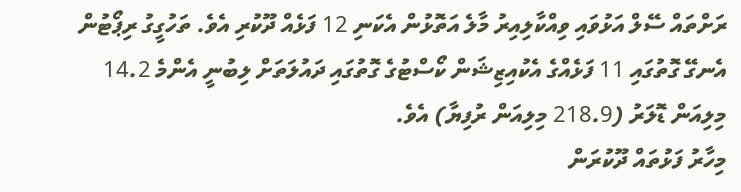ރަށްތައް ސޭލް އަޅުވައި ވިއްކާލިއިރު މާލެ އަތޮޅުން އެކަނި 12 ފަޅެއް ދޫކުރި އެވެ. ތަހުގީގު ރިޕޯޓުން އެނގޭ ގޮތުގައި 11 ފަޅެއްގެ އެކުއިޒިޝަން ކޯސްޓުގެ ގޮތުގައި ދައުލަތަށް ލިބުނީ އެންމެ 14.2 މިލިއަން ޑޮލަރު (218.9 މިލިއަން ރުފިޔާ) އެވެ.
މިހާރު ފަޅުތައް ދޫކުރަން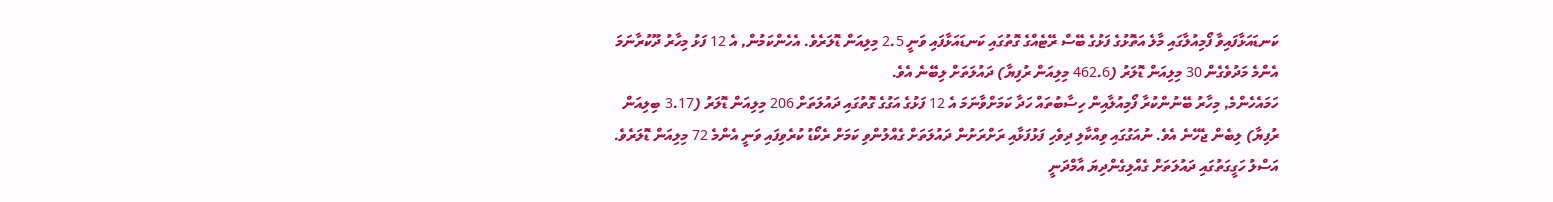ކަނޑައަޅާފައިވާ ފޯމިއުލާގައި މާލެ އަތޮޅުގެ ފަޅުގެ ބޭސް ރޭޓެއްގެ ގޮތުގައި ކަނޑައަޅާފައި ވަނީ 2.5 މިލިއަން ޑޮލަރެވެ. އެހެންކަމުން, އެ 12 ފަޅު މިހާރު ދޫކުރާނަމަ އެންމެ މަދުވެގެން 30 މިލިއަން ޑޮލަރު (462.6 މިލިއަން ރުފިޔާ) ދައުލަތަށް ލިބޭނެ އެވެ.
ހަމައެހެންމެ, މިހާރު ބޭނުންކުރާ ފޯމިއުލާއިން ހިސާބުތައް ހަދާ ކަމަށްވާނަމަ އެ 12 ފަޅުގެ އަގުގެ ގޮތުގައި ދައުލަތަށް 206 މިލިއަން ޑޮލަރު (3.17 ބިލިއަން ރުފިޔާ) ލިބެން ޖެހޭނެ އެވެ. ނުއަގުގައި ވިއްކާލި ދިވެހި ފަޅުފަޅާއި ރަށްރަށުން ދައުލަތަށް ގެއްލުންވި ކަމަށް ރެކޯޑު ކުރެވިފައި ވަނީ އެންމެ 72 މިލިއަން ޑޮލަރެވެ. އަސްލު ހަގީގަތުގައި ދައުލަތަށް ގެއްލިގެންދިޔަ އާމްދަނީ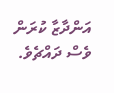އަންދާޒާ ކުރަން ވެސް ދައްޗެވެ.